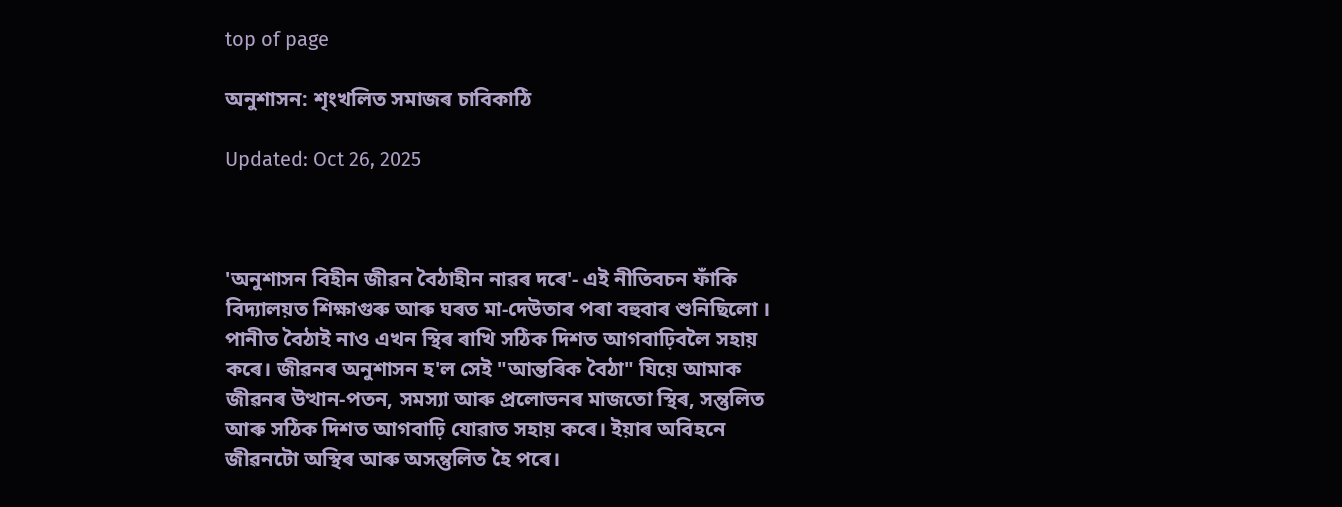top of page

অনুশাসন: শৃংখলিত সমাজৰ চাবিকাঠি

Updated: Oct 26, 2025



'অনুশাসন বিহীন জীৱন বৈঠাহীন নাৱৰ দৰে'- এই নীতিবচন ফাঁকি বিদ্যালয়ত শিক্ষাগুৰু আৰু ঘৰত মা-দেউতাৰ পৰা বহুবাৰ শুনিছিলো । পানীত বৈঠাই নাও এখন স্থিৰ ৰাখি সঠিক দিশত আগবাঢ়িবলৈ সহায় কৰে। জীৱনৰ অনুশাসন হ'ল সেই "আন্তৰিক বৈঠা" যিয়ে আমাক জীৱনৰ উত্থান-পতন, সমস্যা আৰু প্ৰলোভনৰ মাজতো স্থিৰ, সন্তুলিত আৰু সঠিক দিশত আগবাঢ়ি যোৱাত সহায় কৰে। ইয়াৰ অবিহনে জীৱনটো অস্থিৰ আৰু অসন্তুলিত হৈ পৰে।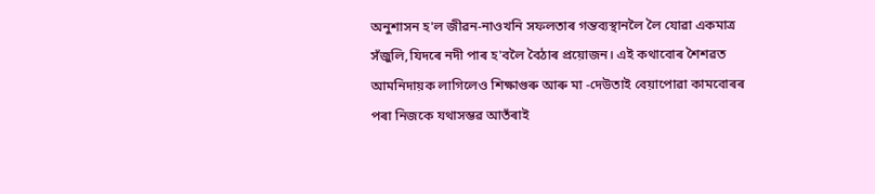অনুশাসন হ'ল জীৱন-নাওখনি সফলতাৰ গন্তব্যস্থানলৈ লৈ যোৱা একমাত্ৰ সঁজুলি,যিদৰে নদী পাৰ হ'বলৈ বৈঠাৰ প্ৰয়োজন। এই কথাবোৰ শৈশৱত আমনিদায়ক লাগিলেও শিক্ষাগুৰু আৰু মা -দেউতাই বেয়াপোৱা কামবোৰৰ পৰা নিজকে যথাসম্ভৱ আতঁৰাই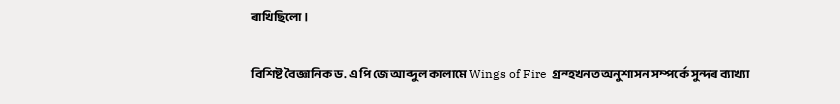ৰাখিছিলো ।

বিশিষ্ট বৈজ্ঞানিক ড. এ পি জে আব্দুল কালামে Wings of Fire  গ্ৰন্হখনত অনুশাসন সম্পৰ্কে সুন্দৰ ব্যাখ্যা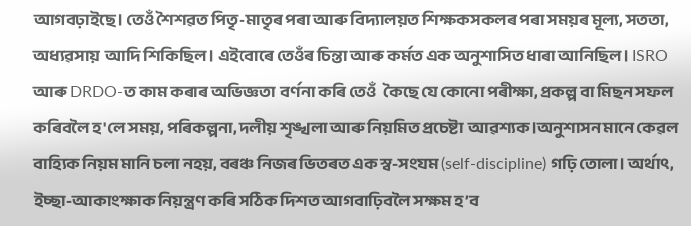আগবঢ়াইছে। তেওঁ শৈশৱত পিতৃ-মাতৃৰ পৰা আৰু বিদ্যালয়ত শিক্ষকসকলৰ পৰা সময়ৰ মূল্য, সততা, অধ্যৱসায়  আদি শিকিছিল। এইবোৰে তেওঁৰ চিন্তা আৰু কৰ্মত এক অনুশাসিত ধাৰা আনিছিল। ISRO আৰু DRDO-ত কাম কৰাৰ অভিজ্ঞতা  বৰ্ণনা কৰি তেওঁ   কৈছে যে কোনো পৰীক্ষা, প্ৰকল্প বা মিছন সফল কৰিবলৈ হ'লে সময়, পৰিকল্পনা, দলীয় শৃঙ্খলা আৰু নিয়মিত প্ৰচেষ্টা  আৱশ্যক।অনুশাসন মানে কেৱল বাহ্যিক নিয়ম মানি চলা নহয়, বৰঞ্চ নিজৰ ভিতৰত এক স্ব-সংযম (self-discipline) গঢ়ি তোলা। অৰ্থাৎ, ইচ্ছা-আকাংক্ষাক নিয়ন্ত্ৰণ কৰি সঠিক দিশত আগবাঢ়িবলৈ সক্ষম হ’ব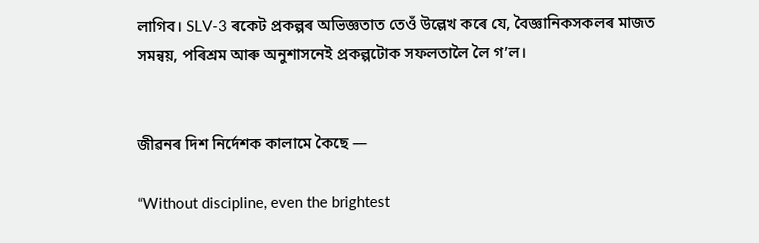লাগিব। SLV-3 ৰকেট প্ৰকল্পৰ অভিজ্ঞতাত তেওঁ উল্লেখ কৰে যে, বৈজ্ঞানিকসকলৰ মাজত সমন্বয়, পৰিশ্ৰম আৰু অনুশাসনেই প্ৰকল্পটোক সফলতালৈ লৈ গ’ল।


জীৱনৰ দিশ নিৰ্দেশক কালামে কৈছে —

“Without discipline, even the brightest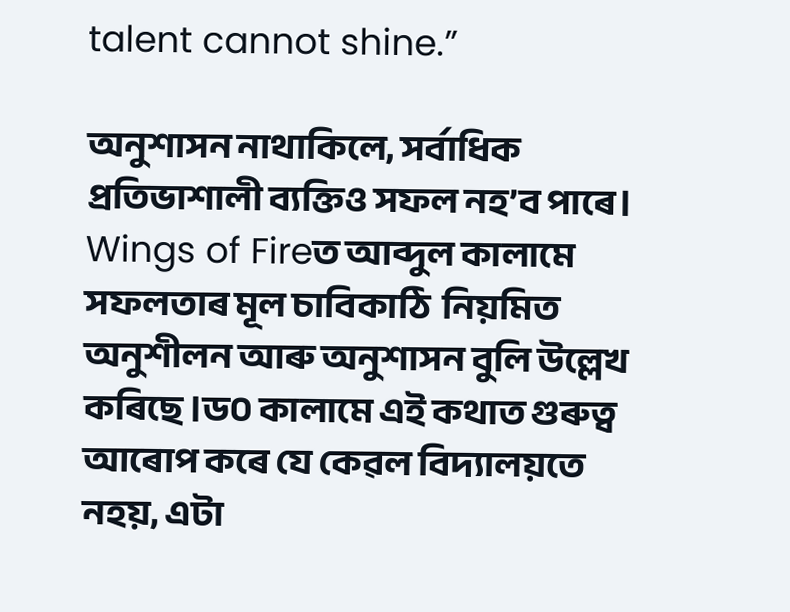talent cannot shine.”

অনুশাসন নাথাকিলে, সৰ্বাধিক প্ৰতিভাশালী ব্যক্তিও সফল নহ’ব পাৰে। Wings of Fireত আব্দুল কালামে সফলতাৰ মূল চাবিকাঠি  নিয়মিত অনুশীলন আৰু অনুশাসন বুলি উল্লেখ কৰিছে ।ড০ কালামে এই কথাত গুৰুত্ব আৰোপ কৰে যে কেৱল বিদ্যালয়তে নহয়, এটা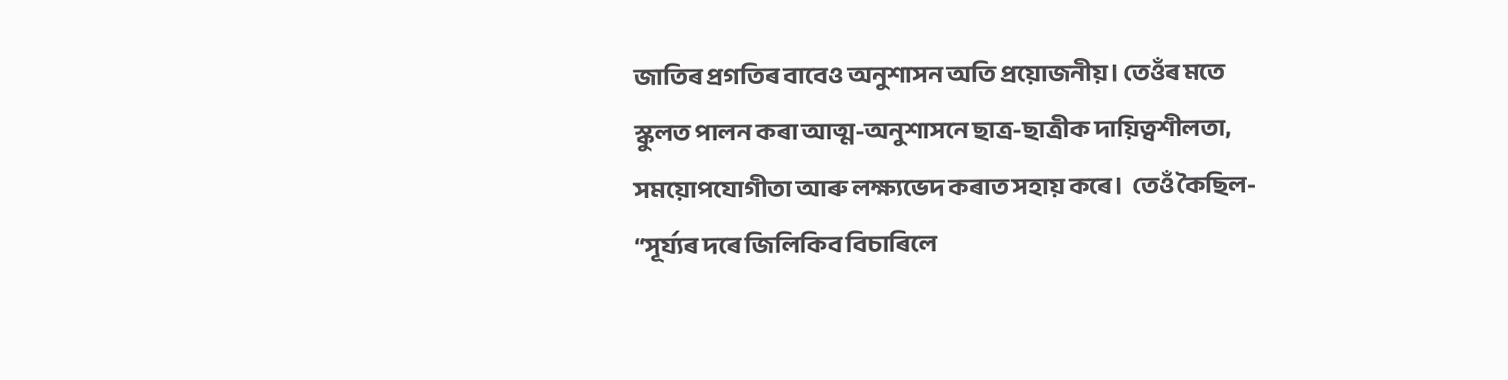জাতিৰ প্ৰগতিৰ বাবেও অনুশাসন অতি প্ৰয়োজনীয়। তেওঁৰ মতে স্কুলত পালন কৰা আত্ম-অনুশাসনে ছাত্ৰ-ছাত্ৰীক দায়িত্বশীলতা, সময়োপযোগীতা আৰু লক্ষ্যভেদ কৰাত সহায় কৰে।  তেওঁ কৈছিল- “সূৰ্য্যৰ দৰে জিলিকিব বিচাৰিলে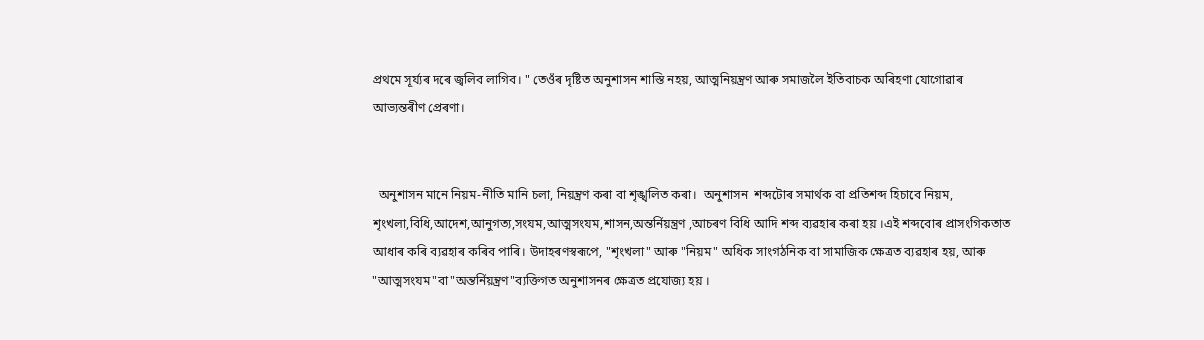প্ৰথমে সূৰ্য্যৰ দৰে জ্বলিব লাগিব। " তেওঁৰ দৃষ্টিত অনুশাসন শাস্তি নহয়, আত্মনিয়ন্ত্ৰণ আৰু সমাজলৈ ইতিবাচক অৰিহণা যোগোৱাৰ আভ্যন্তৰীণ প্ৰেৰণা।


  অনুশাসন মানে নিয়ম-নীতি মানি চলা, নিয়ন্ত্ৰণ কৰা বা শৃঙ্খলিত কৰা।  অনুশাসন  শব্দটোৰ সমাৰ্থক বা প্ৰতিশব্দ হিচাবে নিয়ম, শৃংখলা,বিধি,আদেশ,আনুগত্য,সংযম,আত্মসংযম,শাসন,অন্তৰ্নিয়ন্ত্রণ ,আচৰণ বিধি আদি শব্দ ব্যৱহাৰ কৰা হয় ।এই শব্দবোৰ প্ৰাসংগিকতাত আধাৰ কৰি ব্যৱহাৰ কৰিব পাৰি। উদাহৰণস্বৰূপে, "শৃংখলা" আৰু "নিয়ম" অধিক সাংগঠনিক বা সামাজিক ক্ষেত্ৰত ব্যৱহাৰ হয়, আৰু "আত্মসংযম"বা"অন্তৰ্নিয়ন্ত্রণ"ব্যক্তিগত অনুশাসনৰ ক্ষেত্ৰত প্ৰযোজ্য হয় ।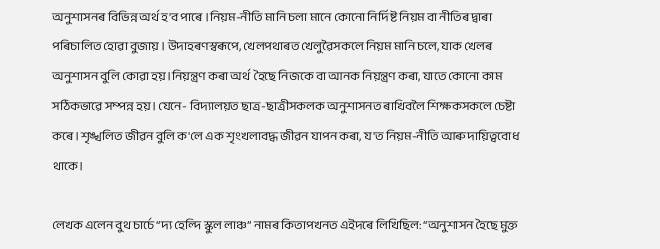অনুশাসনৰ বিভিন্ন অৰ্থ হ'ব পাৰে ।নিয়ম-নীতি মানি চলা মানে কোনো নিৰ্দিষ্ট নিয়ম বা নীতিৰ দ্বাৰা পৰিচালিত হোৱা বুজায় । উদাহৰণস্বৰূপে, খেলপথাৰত খেলুৱৈসকলে নিয়ম মানি চলে, যাক খেলৰ অনুশাসন বুলি কোৱা হয়।নিয়ন্ত্ৰণ কৰা অৰ্থ  হৈছে নিজকে বা আনক নিয়ন্ত্ৰণ কৰা, যাতে কোনো কাম সঠিকভাৱে সম্পন্ন হয়। যেনে- বিদ্যালয়ত ছাত্ৰ-ছাত্ৰীসকলক অনুশাসনত ৰাখিবলৈ শিক্ষকসকলে চেষ্টা কৰে।শৃঙ্খলিত জীৱন বুলি ক'লে এক শৃংখলাবদ্ধ জীৱন যাপন কৰা, য'ত নিয়ম-নীতি আৰু দায়িত্ববোধ থাকে।

লেখক এলেন বুথ চাৰ্চে “দ্য হেল্দি স্কুল লাঞ্চ” নামৰ কিতাপখনত এইদৰে লিখিছিল: “অনুশাসন হৈছে মুক্ত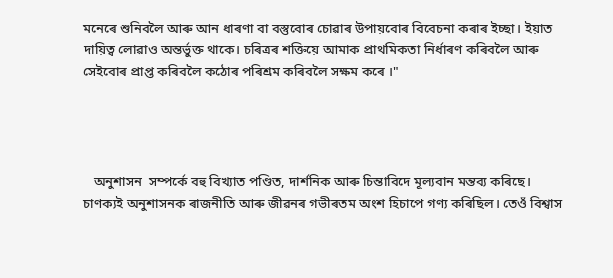মনেৰে শুনিবলৈ আৰু আন ধাৰণা বা বস্তুবোৰ চোৱাৰ উপায়বোৰ বিবেচনা কৰাৰ ইচ্ছা। ইয়াত দায়িত্ব লোৱাও অন্তৰ্ভুক্ত থাকে। চৰিত্ৰৰ শক্তিয়ে আমাক প্ৰাথমিকতা নিৰ্ধাৰণ কৰিবলৈ আৰু সেইবোৰ প্ৰাপ্ত কৰিবলৈ কঠোৰ পৰিশ্ৰম কৰিবলৈ সক্ষম কৰে ।"




   অনুশাসন  সম্পৰ্কে বহু বিখ্যাত পণ্ডিত, দাৰ্শনিক আৰু চিন্তাবিদে মূল্যবান মন্তব্য কৰিছে।  চাণক্যই অনুশাসনক ৰাজনীতি আৰু জীৱনৰ গভীৰতম অংশ হিচাপে গণ্য কৰিছিল। তেওঁ বিশ্বাস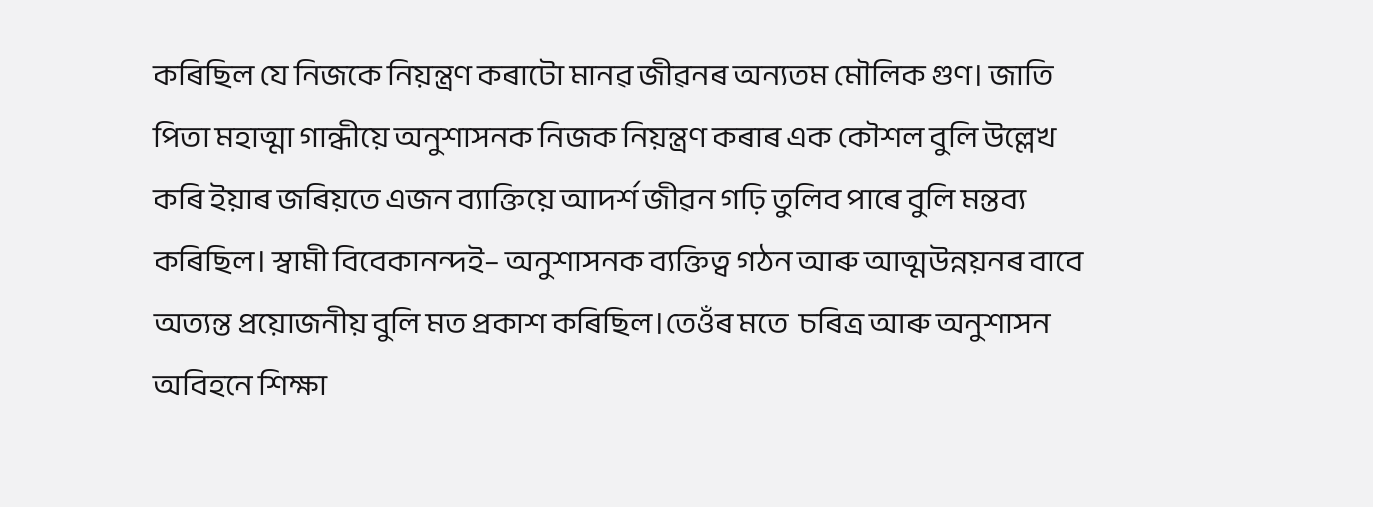কৰিছিল যে নিজকে নিয়ন্ত্ৰণ কৰাটো মানৱ জীৱনৰ অন্যতম মৌলিক গুণ। জাতি পিতা মহাত্মা গান্ধীয়ে অনুশাসনক নিজক নিয়ন্ত্রণ কৰাৰ এক কৌশল বুলি উল্লেখ কৰি ইয়াৰ জৰিয়তে এজন ব্যাক্তিয়ে আদৰ্শ জীৱন গঢ়ি তুলিব পাৰে বুলি মন্তব্য কৰিছিল। স্বামী বিবেকানন্দই– অনুশাসনক ব্যক্তিত্ব গঠন আৰু আত্মউন্নয়নৰ বাবে অত্যন্ত প্ৰয়োজনীয় বুলি মত প্ৰকাশ কৰিছিল।তেওঁৰ মতে  চৰিত্ৰ আৰু অনুশাসন অবিহনে শিক্ষা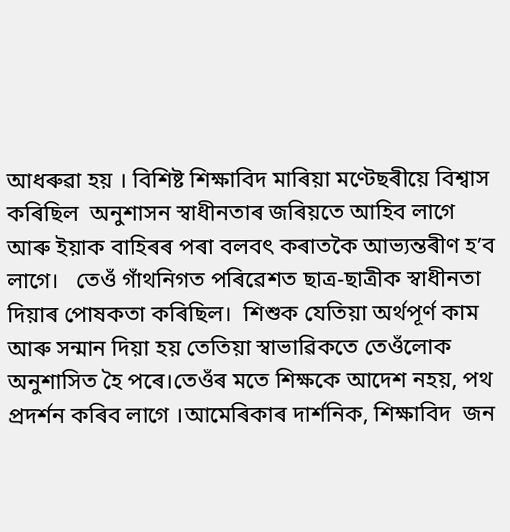আধৰুৱা হয় । বিশিষ্ট শিক্ষাবিদ মাৰিয়া মণ্টেছৰীয়ে বিশ্বাস কৰিছিল  অনুশাসন স্বাধীনতাৰ জৰিয়তে আহিব লাগে  আৰু ইয়াক বাহিৰৰ পৰা বলবৎ কৰাতকৈ আভ্যন্তৰীণ হ’ব লাগে।   তেওঁ গাঁথনিগত পৰিৱেশত ছাত্ৰ-ছাত্ৰীক স্বাধীনতা দিয়াৰ পোষকতা কৰিছিল।  শিশুক যেতিয়া অৰ্থপূৰ্ণ কাম আৰু সন্মান দিয়া হয় তেতিয়া স্বাভাৱিকতে তেওঁলোক অনুশাসিত হৈ পৰে।তেওঁৰ মতে শিক্ষকে আদেশ নহয়, পথ প্ৰদৰ্শন কৰিব লাগে ।আমেৰিকাৰ দাৰ্শনিক, শিক্ষাবিদ  জন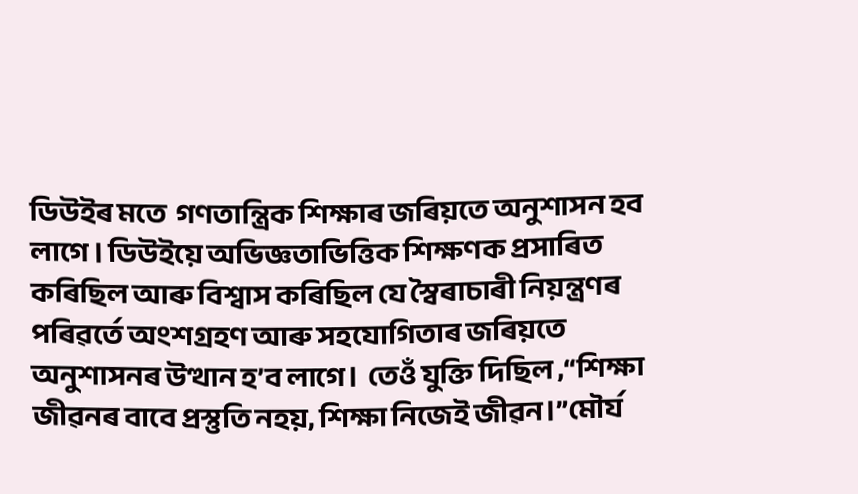ডিউইৰ মতে  গণতান্ত্ৰিক শিক্ষাৰ জৰিয়তে অনুশাসন হব লাগে । ডিউইয়ে অভিজ্ঞতাভিত্তিক শিক্ষণক প্ৰসাৰিত কৰিছিল আৰু বিশ্বাস কৰিছিল যে স্বৈৰাচাৰী নিয়ন্ত্ৰণৰ পৰিৱৰ্তে অংশগ্ৰহণ আৰু সহযোগিতাৰ জৰিয়তে অনুশাসনৰ উত্থান হ’ব লাগে।  তেওঁ যুক্তি দিছিল ,“শিক্ষা জীৱনৰ বাবে প্ৰস্তুতি নহয়, শিক্ষা নিজেই জীৱন।”মৌর্য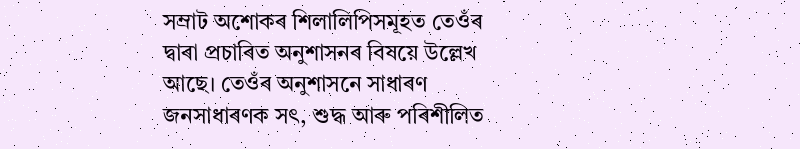সম্রাট অশোকৰ শিলালিপিসমূহত তেওঁৰ দ্বাৰা প্ৰচাৰিত অনুশাসনৰ বিষয়ে উল্লেখ আছে। তেওঁৰ অনুশাসনে সাধাৰণ জনসাধাৰণক সৎ, শুদ্ধ আৰু পৰিশীলিত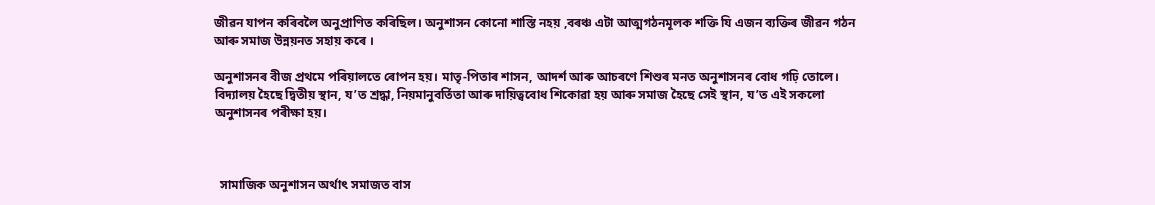জীৱন যাপন কৰিবলৈ অনুপ্ৰাণিত কৰিছিল। অনুশাসন কোনো শাস্তি নহয় ,বৰঞ্চ এটা আত্মগঠনমূলক শক্তি যি এজন ব্যক্তিৰ জীৱন গঠন আৰু সমাজ উন্নয়নত সহায় কৰে ।

অনুশাসনৰ বীজ প্ৰথমে পৰিয়ালতে ৰোপন হয়। মাতৃ-পিতাৰ শাসন, আদৰ্শ আৰু আচৰণে শিশুৰ মনত অনুশাসনৰ বোধ গঢ়ি তোলে। বিদ্যালয় হৈছে দ্বিতীয় স্থান, য’ত শ্ৰদ্ধা, নিয়মানুবৰ্তিতা আৰু দায়িত্ববোধ শিকোৱা হয় আৰু সমাজ হৈছে সেই স্থান, য’ত এই সকলো অনুশাসনৰ পৰীক্ষা হয়।



  সামাজিক অনুশাসন অৰ্থাৎ সমাজত বাস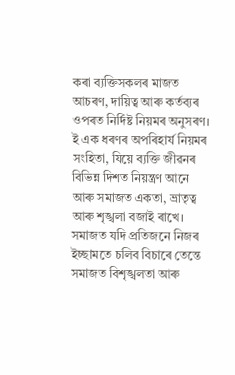কৰা ব্যক্তিসকলৰ মাজত আচৰণ, দায়িত্ব আৰু কর্তব্যৰ ওপৰত নিৰ্দিষ্ট নিয়মৰ অনুসৰণ। ই এক ধৰণৰ অপৰিহাৰ্য নিয়মৰ সংহিতা, যিয়ে ব্যক্তি জীৱনৰ বিভিন্ন দিশত নিয়ন্ত্ৰণ আনে আৰু সমাজত একতা, ভ্ৰাতৃত্ব আৰু শৃঙ্খলা বজাই ৰাখে। সমাজত যদি প্ৰতিজনে নিজৰ ইচ্ছামতে চলিব বিচাৰে তেন্তে সমাজত বিশৃঙ্খলতা আৰু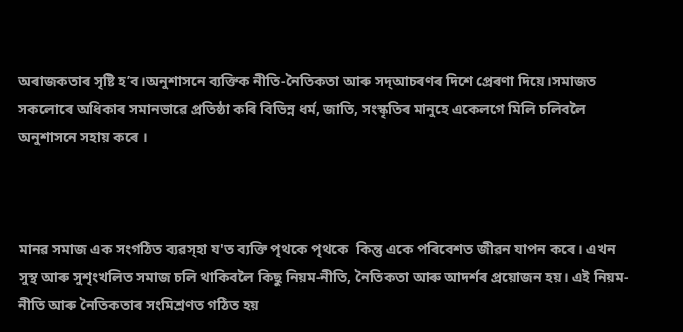অৰাজকতাৰ সৃষ্টি হ’ব।অনুশাসনে ব্যক্তিক নীতি-নৈতিকতা আৰু সদ্‌আচৰণৰ দিশে প্ৰেৰণা দিয়ে।সমাজত সকলোৰে অধিকাৰ সমানভাৱে প্ৰতিষ্ঠা কৰি বিভিন্ন ধৰ্ম, জাতি, সংস্কৃতিৰ মানুহে একেলগে মিলি চলিবলৈ অনুশাসনে সহায় কৰে ।



মানৱ সমাজ এক সংগঠিত ব্যৱস্হা য'ত ব্যক্তি পৃথকে পৃথকে  কিন্তু একে পৰিবেশত জীৱন যাপন কৰে। এখন সুস্থ আৰু সুশৃংখলিত সমাজ চলি থাকিবলৈ কিছু নিয়ম-নীতি, নৈতিকতা আৰু আদৰ্শৰ প্ৰয়োজন হয়। এই নিয়ম-নীতি আৰু নৈতিকতাৰ সংমিশ্ৰণত গঠিত হয়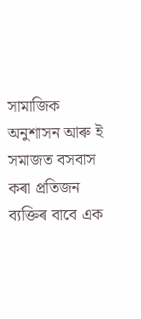সামাজিক অনুশাসন আৰু ই সমাজত বসবাস কৰা প্ৰতিজন ব্যক্তিৰ বাবে এক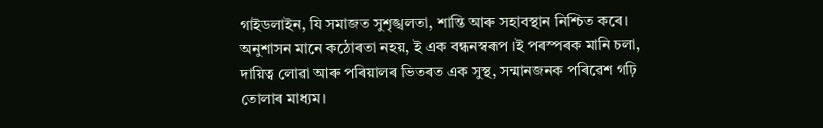গাইডলাইন, যি সমাজত সুশৃঙ্খলতা, শান্তি আৰু সহাবস্থান নিশ্চিত কৰে। অনুশাসন মানে কঠোৰতা নহয়, ই এক বন্ধনস্বৰূপ ।ই পৰস্পৰক মানি চলা, দায়িত্ব লোৱা আৰু পৰিয়ালৰ ভিতৰত এক সুস্থ, সন্মানজনক পৰিৱেশ গঢ়ি তোলাৰ মাধ্যম।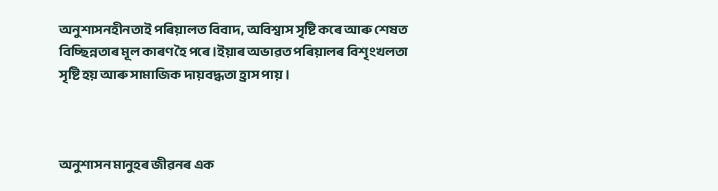অনুশাসনহীনতাই পৰিয়ালত বিবাদ, অবিশ্বাস সৃষ্টি কৰে আৰু শেষত বিচ্ছিন্নতাৰ মূল কাৰণ হৈ পৰে ।ইয়াৰ অভাৱত পৰিয়ালৰ বিশৃংখলতা সৃষ্টি হয় আৰু সামাজিক দায়বদ্ধতা হ্ৰাস পায় ।



অনুশাসন মানুহৰ জীৱনৰ এক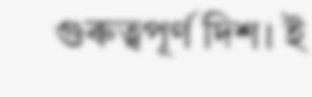গুৰুত্বপূর্ণ দিশ। ই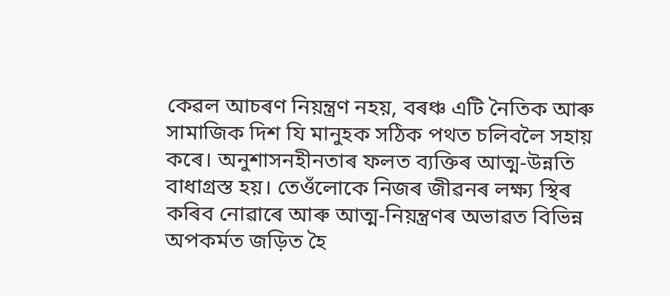কেৱল আচৰণ নিয়ন্ত্ৰণ নহয়, বৰঞ্চ এটি নৈতিক আৰু সামাজিক দিশ যি মানুহক সঠিক পথত চলিবলৈ সহায় কৰে। অনুশাসনহীনতাৰ ফলত ব্যক্তিৰ আত্ম-উন্নতি বাধাগ্ৰস্ত হয়। তেওঁলোকে নিজৰ জীৱনৰ লক্ষ্য স্থিৰ কৰিব নোৱাৰে আৰু আত্ম-নিয়ন্ত্ৰণৰ অভাৱত বিভিন্ন অপকৰ্মত জড়িত হৈ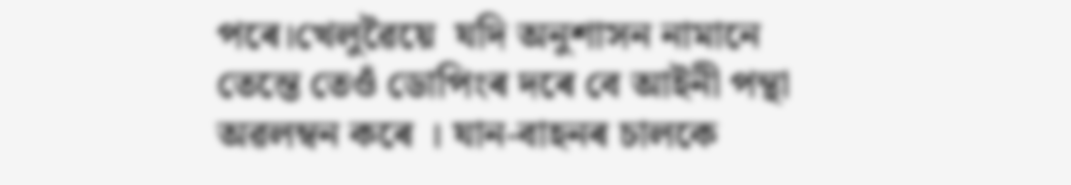পৰে।খেলুৱৈয়ে  যদি অনুশাসন নামানে তেন্তে তেওঁ ডোপিংৰ দৰে বে আইনী পন্থা অৱলম্বন কৰে । যান-বাহনৰ চালকে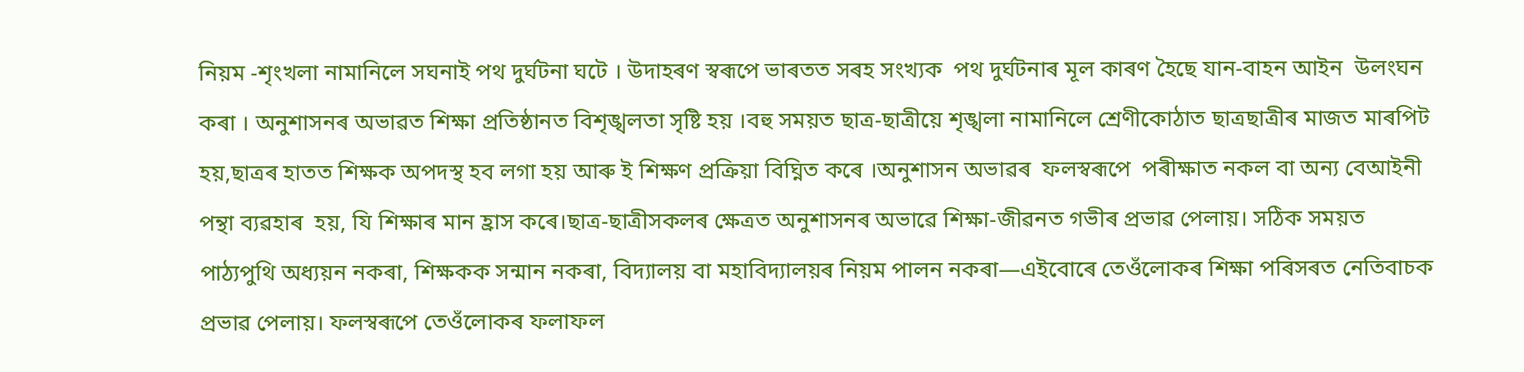নিয়ম -শৃংখলা নামানিলে সঘনাই পথ দুৰ্ঘটনা ঘটে । উদাহৰণ স্বৰূপে ভাৰতত সৰহ সংখ্যক  পথ দুৰ্ঘটনাৰ মূল কাৰণ হৈছে যান-বাহন আইন  উলংঘন কৰা । অনুশাসনৰ অভাৱত শিক্ষা প্ৰতিষ্ঠানত বিশৃঙ্খলতা সৃষ্টি হয় ।বহু সময়ত ছাত্র-ছাত্ৰীয়ে শৃঙ্খলা নামানিলে শ্ৰেণীকোঠাত ছাত্ৰছাত্ৰীৰ মাজত মাৰপিট হয়,ছাত্ৰৰ হাতত শিক্ষক অপদস্থ হব লগা হয় আৰু ই শিক্ষণ প্ৰক্ৰিয়া বিঘ্নিত কৰে ।অনুশাসন অভাৱৰ  ফলস্বৰূপে  পৰীক্ষাত নকল বা অন্য বেআইনী পন্থা ব্যৱহাৰ  হয়, যি শিক্ষাৰ মান হ্ৰাস কৰে।ছাত্ৰ-ছাত্ৰীসকলৰ ক্ষেত্ৰত অনুশাসনৰ অভাৱে শিক্ষা-জীৱনত গভীৰ প্ৰভাৱ পেলায়। সঠিক সময়ত পাঠ্যপুথি অধ্যয়ন নকৰা, শিক্ষকক সন্মান নকৰা, বিদ্যালয় বা মহাবিদ্যালয়ৰ নিয়ম পালন নকৰা—এইবোৰে তেওঁলোকৰ শিক্ষা পৰিসৰত নেতিবাচক প্ৰভাৱ পেলায়। ফলস্বৰূপে তেওঁলোকৰ ফলাফল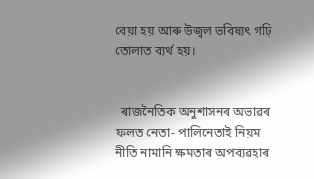বেয়া হয় আৰু উজ্বল ভবিষ্যৎ গঢ়ি তোলাত ব্যৰ্থ হয়।


  ৰাজনৈতিক অনুশাসনৰ অভাৱৰ ফলত নেতা- পালিনেতাই নিয়ম নীতি নামানি ক্ষমতাৰ অপব্যৱহাৰ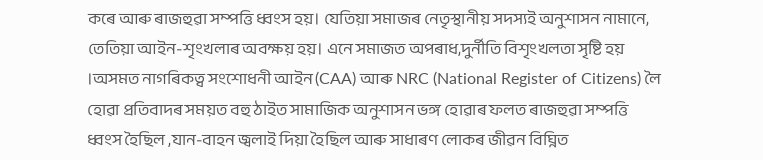কৰে আৰু ৰাজহুৱা সম্পত্তি ধ্বংস হয়। যেতিয়া সমাজৰ নেতৃস্থানীয় সদস্যই অনুশাসন নামানে, তেতিয়া আইন-শৃংখলাৰ অবক্ষয় হয়। এনে সমাজত অপৰাধ,দুর্নীতি বিশৃংখলতা সৃষ্টি হয় ।অসমত নাগৰিকত্ব সংশোধনী আইন (CAA) আৰু NRC (National Register of Citizens) লৈ হোৱা প্ৰতিবাদৰ সময়ত বহু ঠাইত সামাজিক অনুশাসন ভঙ্গ হোৱাৰ ফলত ৰাজহুৱা সম্পত্তি ধ্বংস হৈছিল ,যান-বাহন জ্বলাই দিয়া হৈছিল আৰু সাধাৰণ লোকৰ জীৱন বিঘ্নিত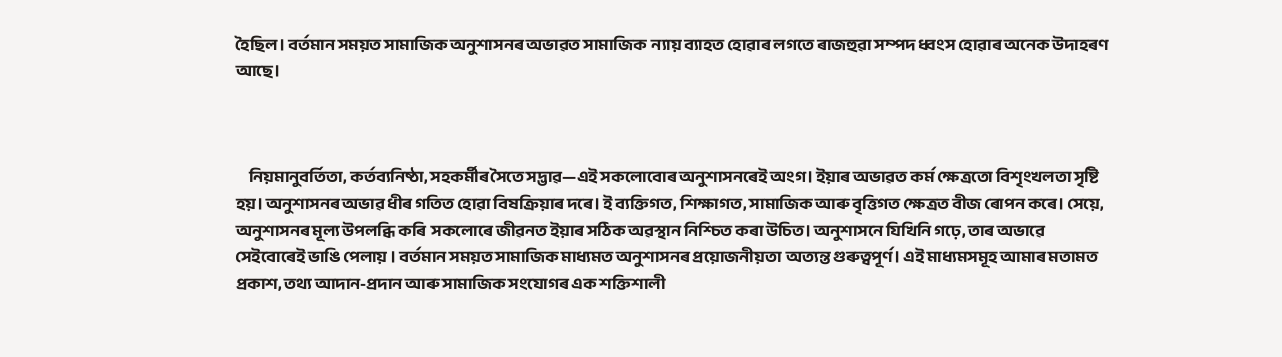হৈছিল। বৰ্তমান সময়ত সামাজিক অনুশাসনৰ অভাৱত সামাজিক  ন্যায় ব্যাহত হোৱাৰ লগতে ৰাজহুৱা সম্পদ ধ্বংস হোৱাৰ অনেক উদাহৰণ  আছে।



     নিয়মানুবৰ্তিতা, কৰ্তব্যনিষ্ঠা, সহকৰ্মীৰ সৈতে সদ্ভাৱ—এই সকলোবোৰ অনুশাসনৰেই অংগ। ইয়াৰ অভাৱত কৰ্ম ক্ষেত্ৰতো বিশৃংখলতা সৃষ্টি হয়। অনুশাসনৰ অভাৱ ধীৰ গতিত হোৱা বিষক্ৰিয়াৰ দৰে। ই ব্যক্তিগত, শিক্ষাগত, সামাজিক আৰু বৃত্তিগত ক্ষেত্ৰত বীজ ৰোপন কৰে। সেয়ে, অনুশাসনৰ মূল্য উপলব্ধি কৰি  সকলোৰে জীৱনত ইয়াৰ সঠিক অৱস্থান নিশ্চিত কৰা উচিত। অনুশাসনে যিখিনি গঢ়ে, তাৰ অভাৱে সেইবোৰেই ভাঙি পেলায় । বৰ্তমান সময়ত সামাজিক মাধ্যমত অনুশাসনৰ প্ৰয়োজনীয়তা  অত্যন্ত গুৰুত্বপূর্ণ। এই মাধ্যমসমূহ আমাৰ মতামত প্ৰকাশ, তথ্য আদান-প্ৰদান আৰু সামাজিক সংযোগৰ এক শক্তিশালী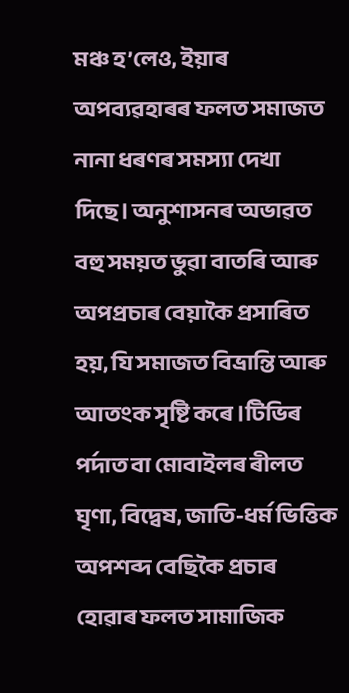মঞ্চ হ’লেও, ইয়াৰ অপব্যৱহাৰৰ ফলত সমাজত নানা ধৰণৰ সমস্যা দেখা দিছে। অনুশাসনৰ অভাৱত বহু সময়ত ভুৱা বাতৰি আৰু অপপ্ৰচাৰ বেয়াকৈ প্ৰসাৰিত হয়, যি সমাজত বিভ্ৰান্তি আৰু আতংক সৃষ্টি কৰে।টিভিৰ পৰ্দাত বা মোবাইলৰ ৰীলত ঘৃণা, বিদ্বেষ, জাতি-ধৰ্ম ভিত্তিক অপশব্দ বেছিকৈ প্ৰচাৰ হোৱাৰ ফলত সামাজিক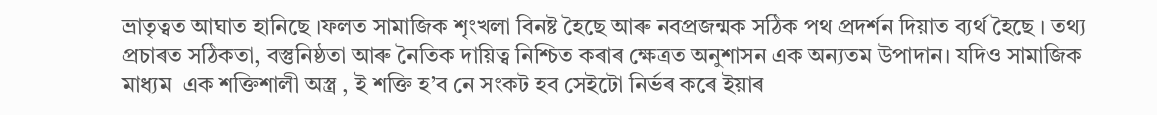ভ্ৰাতৃত্বত আঘাত হানিছে ।ফলত সামাজিক শৃংখলা বিনষ্ট হৈছে আৰু নবপ্ৰজন্মক সঠিক পথ প্ৰদৰ্শন দিয়াত ব্যৰ্থ হৈছে । তথ্য প্ৰচাৰত সঠিকতা, বস্তুনিষ্ঠতা আৰু নৈতিক দায়িত্ব নিশ্চিত কৰাৰ ক্ষেত্ৰত অনুশাসন এক অন্যতম উপাদান। যদিও সামাজিক মাধ্যম  এক শক্তিশালী অস্ত্ৰ , ই শক্তি হ’ব নে সংকট হব সেইটো নিৰ্ভৰ কৰে ইয়াৰ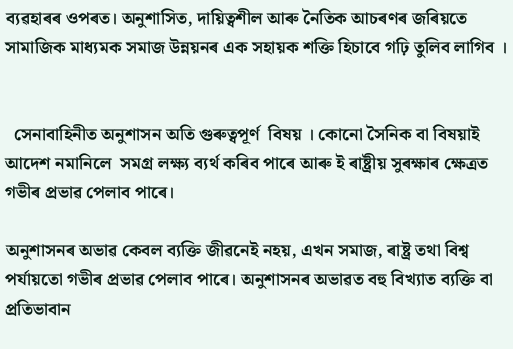ব্যৱহাৰৰ ওপৰত। অনুশাসিত, দায়িত্বশীল আৰু নৈতিক আচৰণৰ জৰিয়তে সামাজিক মাধ্যমক সমাজ উন্নয়নৰ এক সহায়ক শক্তি হিচাবে গঢ়ি তুলিব লাগিব ।


  সেনাবাহিনীত অনুশাসন অতি গুৰুত্বপূৰ্ণ  বিষয় । কোনো সৈনিক বা বিষয়াই আদেশ নমানিলে  সমগ্ৰ লক্ষ্য ব্যৰ্থ কৰিব পাৰে আৰু ই ৰাষ্ট্ৰীয় সুৰক্ষাৰ ক্ষেত্ৰত গভীৰ প্ৰভাৱ পেলাব পাৰে।

অনুশাসনৰ অভাৱ কেবল ব্যক্তি জীৱনেই নহয়, এখন সমাজ, ৰাষ্ট্ৰ তথা বিশ্ব পৰ্যায়তো গভীৰ প্ৰভাৱ পেলাব পাৰে। অনুশাসনৰ অভাৱত বহু বিখ্যাত ব্যক্তি বা প্ৰতিভাবান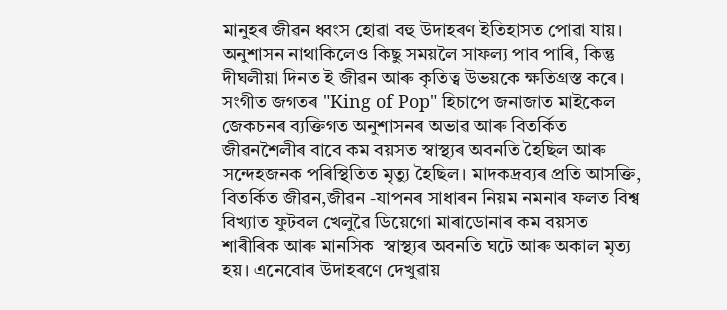মানুহৰ জীৱন ধ্বংস হোৱা বহু উদাহৰণ ইতিহাসত পোৱা যায়। অনুশাসন নাথাকিলেও কিছু সময়লৈ সাফল্য পাব পাৰি, কিন্তু দীঘলীয়া দিনত ই জীৱন আৰু কৃতিত্ব উভয়কে ক্ষতিগ্ৰস্ত কৰে।   সংগীত জগতৰ "King of Pop" হিচাপে জনাজাত মাইকেল  জেকচনৰ ব্যক্তিগত অনুশাসনৰ অভাৱ আৰু বিতর্কিত জীৱনশৈলীৰ বাবে কম বয়সত স্বাস্থ্যৰ অবনতি হৈছিল আৰু সন্দেহজনক পৰিস্থিতিত মৃত্যু হৈছিল। মাদকদ্ৰব্যৰ প্ৰতি আসক্তি, বিতর্কিত জীৱন,জীৱন -যাপনৰ সাধাৰন নিয়ম নমনাৰ ফলত বিশ্ব বিখ্যাত ফুটবল খেলুৱৈ ডিয়েগো মাৰাডোনাৰ কম বয়সত শাৰীৰিক আৰু মানসিক  স্বাস্থ্যৰ অবনতি ঘটে আৰু অকাল মৃত্য হয়। এনেবোৰ উদাহৰণে দেখুৱায়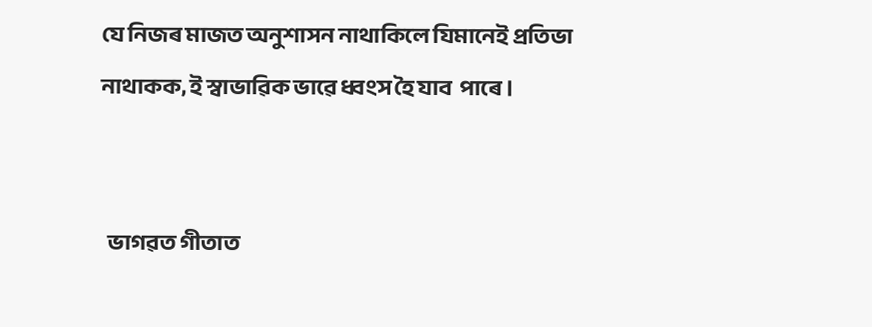যে নিজৰ মাজত অনুশাসন নাথাকিলে যিমানেই প্ৰতিভা নাথাকক, ই স্বাভাৱিক ভাৱে ধ্বংস হৈ যাব  পাৰে ।


  ভাগৱত গীতাত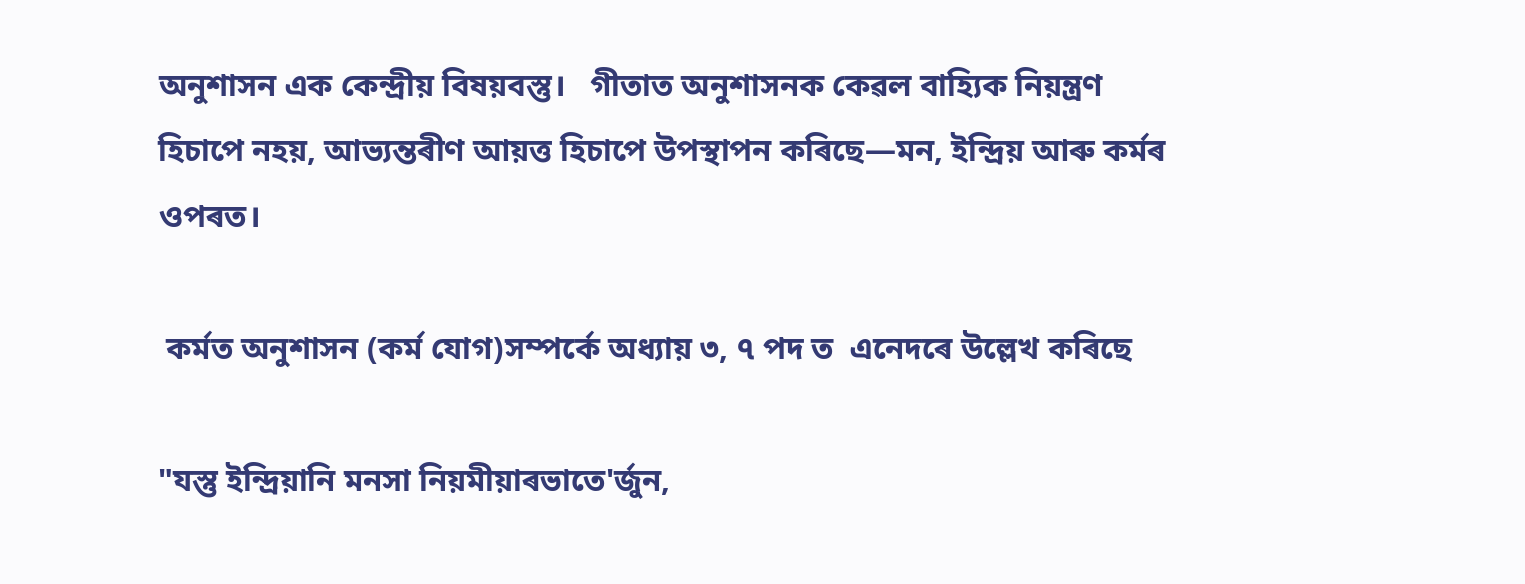অনুশাসন এক কেন্দ্ৰীয় বিষয়বস্তু।   গীতাত অনুশাসনক কেৱল বাহ্যিক নিয়ন্ত্ৰণ হিচাপে নহয়, আভ্যন্তৰীণ আয়ত্ত হিচাপে উপস্থাপন কৰিছে—মন, ইন্দ্ৰিয় আৰু কৰ্মৰ ওপৰত।

 কৰ্মত অনুশাসন (কৰ্ম যোগ)সম্পৰ্কে অধ্যায় ৩, ৭ পদ ত  এনেদৰে উল্লেখ কৰিছে

"যস্তু ইন্দ্ৰিয়ানি মনসা নিয়মীয়াৰভাতে'ৰ্জুন,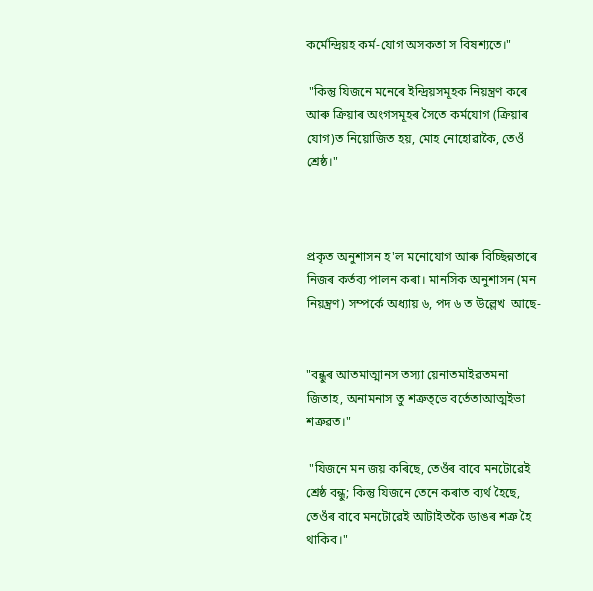কৰ্মেন্দ্ৰিয়হ কৰ্ম-যোগ অসকতা স বিষশ্যতে।"

 "কিন্তু যিজনে মনেৰে ইন্দ্ৰিয়সমূহক নিয়ন্ত্ৰণ কৰে আৰু ক্ৰিয়াৰ অংগসমূহৰ সৈতে কৰ্মযোগ (ক্ৰিয়াৰ যোগ)ত নিয়োজিত হয়, মোহ নোহোৱাকৈ, তেওঁ শ্ৰেষ্ঠ।"



প্ৰকৃত অনুশাসন হ'ল মনোযোগ আৰু বিচ্ছিন্নতাৰে নিজৰ কৰ্তব্য পালন কৰা। মানসিক অনুশাসন (মন নিয়ন্ত্ৰণ) সম্পৰ্কে অধ্যায় ৬, পদ ৬ ত উল্লেখ  আছে-


"বন্ধুৰ আতমাত্মানস তস্যা য়েনাতমাইৱতমনা জিতাহ, অনামনাস তু শত্ৰুত্ভে বৰ্তেতাআত্মইভা শত্ৰুৱত।"

 "যিজনে মন জয় কৰিছে, তেওঁৰ বাবে মনটোৱেই শ্ৰেষ্ঠ বন্ধু; কিন্তু যিজনে তেনে কৰাত ব্যৰ্থ হৈছে, তেওঁৰ বাবে মনটোৱেই আটাইতকৈ ডাঙৰ শত্ৰু হৈ থাকিব।"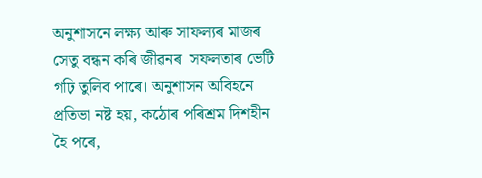অনুশাসনে লক্ষ্য আৰু সাফল্যৰ মাজৰ সেতু বন্ধন কৰি জীৱনৰ  সফলতাৰ ভেটি গঢ়ি তুলিব পাৰে। অনুশাসন অবিহনে প্ৰতিভা নষ্ট হয়, কঠোৰ পৰিশ্ৰম দিশহীন হৈ পৰে,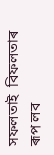সফলতাই  বিফলতাৰ ৰূপ লব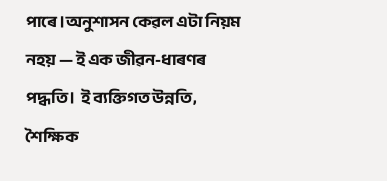পাৰে ।অনুশাসন কেৱল এটা নিয়ম নহয় — ই এক জীৱন-ধাৰণৰ পদ্ধতি।  ই ব্যক্তিগত উন্নতি, শৈক্ষিক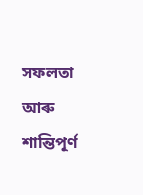সফলতা আৰু শান্তিপূৰ্ণ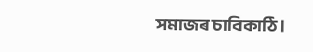সমাজৰ চাবিকাঠি।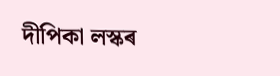দীপিকা লস্কৰ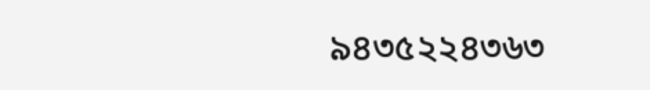৯৪৩৫২২৪৩৬৩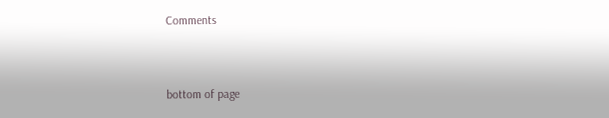Comments


bottom of page